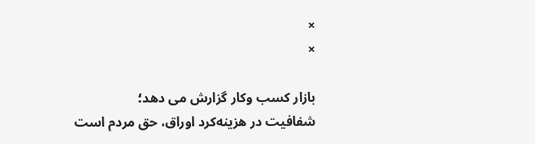×
×

بازار کسب وکار گزارش می دهد؛
شفافیت در هزینه‌کرد اوراق، حق مردم است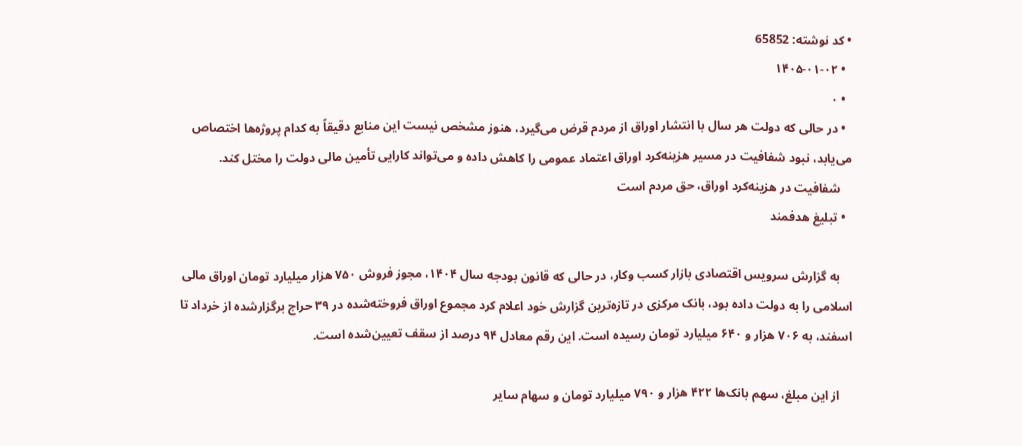• کد نوشته: 65852
  • ۱۴۰۵-۰۱-۰۲
  • ۰
  • در حالی که دولت هر سال با انتشار اوراق از مردم قرض می‌گیرد، هنوز مشخص نیست این منابع دقیقاً به کدام پروژه‌ها اختصاص می‌یابد، نبود شفافیت در مسیر هزینه‌کرد اوراق اعتماد عمومی را کاهش داده و می‌تواند کارایی تأمین مالی دولت را مختل کند.
    شفافیت در هزینه‌کرد اوراق، حق مردم است
  • تبلیغ هدفمند

    به گزارش سرویس اقتصادی بازار کسب وکار، در حالی که قانون بودجه سال ۱۴۰۴، مجوز فروش ۷۵۰ هزار میلیارد تومان اوراق مالی اسلامی را به دولت داده بود، بانک مرکزی در تازه‌ترین گزارش خود اعلام کرد مجموع اوراق فروخته‌شده در ۳۹ حراج برگزارشده از خرداد تا اسفند، به ۷۰۶ هزار و ۶۴۰ میلیارد تومان رسیده است. این رقم معادل ۹۴ درصد از سقف تعیین‌شده است.

    از این مبلغ، سهم بانک‌ها ۴۲۲ هزار و ۷۹۰ میلیارد تومان و سهام سایر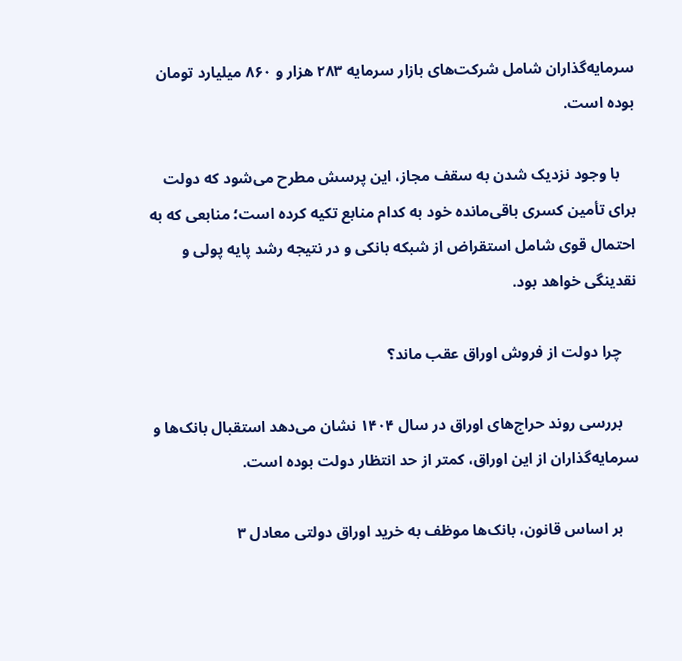سرمایه‌گذاران شامل شرکت‌های بازار سرمایه ۲۸۳ هزار و ۸۶۰ میلیارد تومان بوده است.

    با وجود نزدیک شدن به سقف مجاز، این پرسش مطرح می‌شود که دولت برای تأمین کسری باقی‌مانده خود به کدام منابع تکیه کرده است؛ منابعی که به احتمال قوی شامل استقراض از شبکه بانکی و در نتیجه رشد پایه پولی و نقدینگی خواهد بود.

    چرا دولت از فروش اوراق عقب ماند؟

    بررسی روند حراج‌های اوراق در سال ۱۴۰۴ نشان می‌دهد استقبال بانک‌ها و سرمایه‌گذاران از این اوراق، کمتر از حد انتظار دولت بوده است.

    بر اساس قانون، بانک‌ها موظف به خرید اوراق دولتی معادل ۳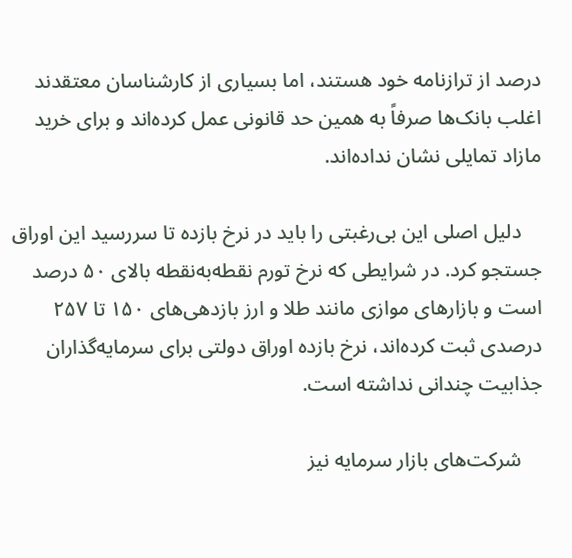درصد از ترازنامه خود هستند، اما بسیاری از کارشناسان معتقدند اغلب بانک‌ها صرفاً به همین حد قانونی عمل کرده‌اند و برای خرید مازاد تمایلی نشان نداده‌اند.

    دلیل اصلی این بی‌رغبتی را باید در نرخ بازده تا سررسید این اوراق جستجو کرد. در شرایطی که نرخ تورم نقطه‌به‌نقطه بالای ۵۰ درصد است و بازارهای موازی مانند طلا و ارز بازدهی‌های ۱۵۰ تا ۲۵۷ درصدی ثبت کرده‌اند، نرخ بازده اوراق دولتی برای سرمایه‌گذاران جذابیت چندانی نداشته است.

    شرکت‌های بازار سرمایه نیز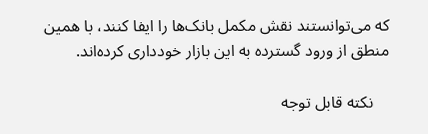که می‌توانستند نقش مکمل بانک‌ها را ایفا کنند، با همین منطق از ورود گسترده به این بازار خودداری کرده‌اند.

    نکته قابل توجه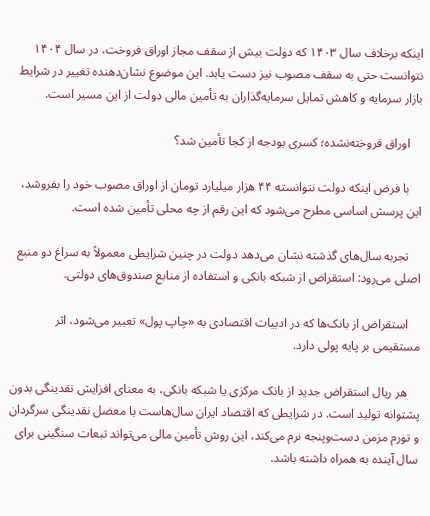اینکه برخلاف سال ۱۴۰۳ که دولت بیش از سقف مجاز اوراق فروخت، در سال ۱۴۰۴ نتوانست حتی به سقف مصوب نیز دست یابد. این موضوع نشان‌دهنده تغییر در شرایط بازار سرمایه و کاهش تمایل سرمایه‌گذاران به تأمین مالی دولت از این مسیر است.

    اوراق فروخته‌نشده؛ کسری بودجه از کجا تأمین شد؟

    با فرض اینکه دولت نتوانسته ۴۴ هزار میلیارد تومان از اوراق مصوب خود را بفروشد، این پرسش اساسی مطرح می‌شود که این رقم از چه محلی تأمین شده است.

    تجربه سال‌های گذشته نشان می‌دهد دولت در چنین شرایطی معمولاً به سراغ دو منبع اصلی می‌رود: استقراض از شبکه بانکی و استفاده از منابع صندوق‌های دولتی.

    استقراض از بانک‌ها که در ادبیات اقتصادی به «چاپ پول» تعبیر می‌شود، اثر مستقیمی بر پایه پولی دارد.

    هر ریال استقراض جدید از بانک مرکزی یا شبکه بانکی، به معنای افزایش نقدینگی بدون پشتوانه تولید است. در شرایطی که اقتصاد ایران سال‌هاست با معضل نقدینگی سرگردان و تورم مزمن دست‌وپنجه نرم می‌کند، این روش تأمین مالی می‌تواند تبعات سنگینی برای سال آینده به همراه داشته باشد.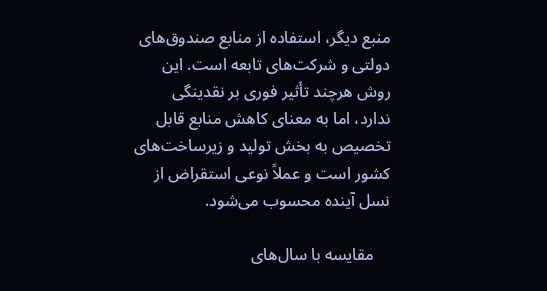منبع دیگر، استفاده از منابع صندوق‌های دولتی و شرکت‌های تابعه است. این روش هرچند تأثیر فوری بر نقدینگی ندارد، اما به معنای کاهش منابع قابل تخصیص به بخش تولید و زیرساخت‌های کشور است و عملاً نوعی استقراض از نسل آینده محسوب می‌شود.

    مقایسه با سال‌های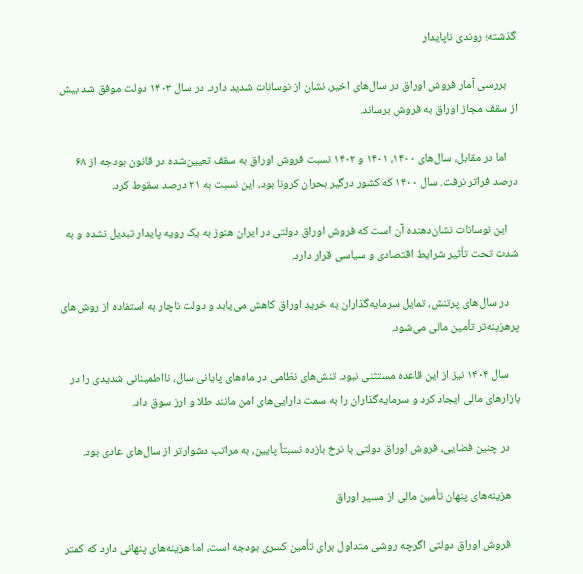گذشته؛ روندی ناپایدار

    بررسی آمار فروش اوراق در سال‌های اخیر، نشان از نوسانات شدید دارد. در سال ۱۴۰۳ دولت موفق شد بیش از سقف مجاز اوراق به فروش برساند.

    اما در مقابل، سال‌های ۱۴۰۰، ۱۴۰۱ و ۱۴۰۲ نسبت فروش اوراق به سقف تعیین‌شده در قانون بودجه از ۶۸ درصد فراتر نرفت. سال ۱۴۰۰ که کشور درگیر بحران کرونا بود، این نسبت به ۲۱ درصد سقوط کرد.

    این نوسانات نشان‌دهنده آن است که فروش اوراق دولتی در ایران هنوز به یک رویه پایدار تبدیل نشده و به شدت تحت تأثیر شرایط اقتصادی و سیاسی قرار دارد.

    در سال‌های پرتنش، تمایل سرمایه‌گذاران به خرید اوراق کاهش می‌یابد و دولت ناچار به استفاده از روش‌های پرهزینه‌تر تأمین مالی می‌شود.

    سال ۱۴۰۴ نیز از این قاعده مستثنی نبود. تنش‌های نظامی در ماه‌های پایانی سال، نااطمینانی شدیدی را در بازارهای مالی ایجاد کرد و سرمایه‌گذاران را به سمت دارایی‌های امن مانند طلا و ارز سوق داد.

    در چنین فضایی، فروش اوراق دولتی با نرخ بازده نسبتاً پایین، به مراتب دشوارتر از سال‌های عادی بود.

    هزینه‌های پنهان تأمین مالی از مسیر اوراق

    فروش اوراق دولتی اگرچه روشی متداول برای تأمین کسری بودجه است، اما هزینه‌های پنهانی دارد که کمتر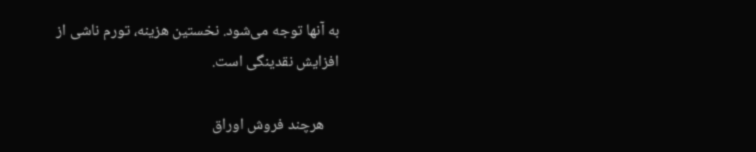به آنها توجه می‌شود. نخستین هزینه، تورم ناشی از افزایش نقدینگی است.

    هرچند فروش اوراق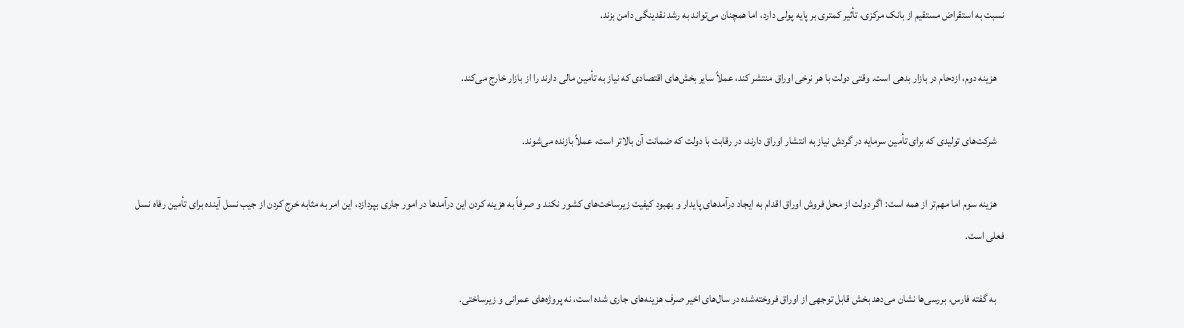نسبت به استقراض مستقیم از بانک مرکزی، تأثیر کمتری بر پایه پولی دارد، اما همچنان می‌تواند به رشد نقدینگی دامن بزند.

    هزینه دوم، ازدحام در بازار بدهی است. وقتی دولت با هر نرخی اوراق منتشر کند، عملاً سایر بخش‌های اقتصادی که نیاز به تأمین مالی دارند را از بازار خارج می‌کند.

    شرکت‌های تولیدی که برای تأمین سرمایه در گردش نیاز به انتشار اوراق دارند، در رقابت با دولت که ضمانت آن بالاتر است، عملاً بازنده می‌شوند.

    هزینه سوم اما مهم‌تر از همه است: اگر دولت از محل فروش اوراق اقدام به ایجاد درآمدهای پایدار و بهبود کیفیت زیرساخت‌های کشور نکند و صرفاً به هزینه کردن این درآمدها در امور جاری بپردازد، این امر به مثابه خرج کردن از جیب نسل آینده برای تأمین رفاه نسل فعلی است.

    به گفته فارس،‌ بررسی‌ها نشان می‌دهد بخش قابل توجهی از اوراق فروخته‌شده در سال‌های اخیر صرف هزینه‌های جاری شده است، نه پروژه‌های عمرانی و زیرساختی.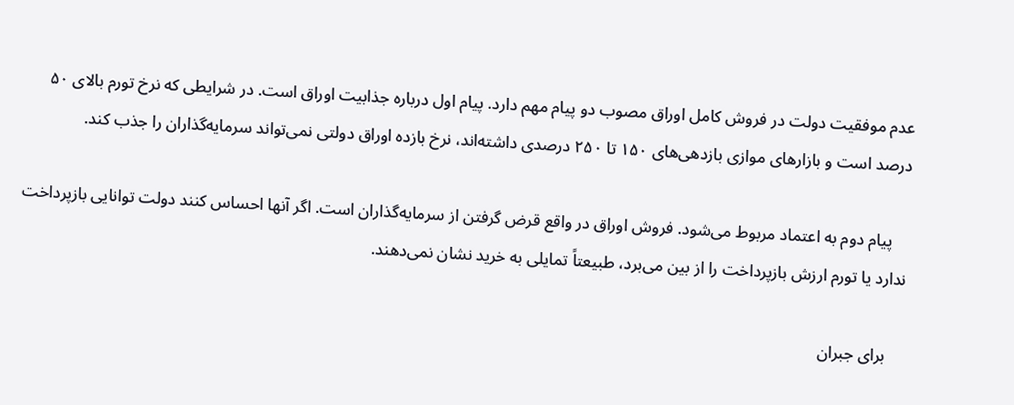عدم موفقیت دولت در فروش کامل اوراق مصوب دو پیام مهم دارد. پیام اول درباره جذابیت اوراق است. در شرایطی که نرخ تورم بالای ۵۰ درصد است و بازارهای موازی بازدهی‌های ۱۵۰ تا ۲۵۰ درصدی داشته‌اند، نرخ بازده اوراق دولتی نمی‌تواند سرمایه‌گذاران را جذب کند.

    پیام دوم به اعتماد مربوط می‌شود. فروش اوراق در واقع قرض گرفتن از سرمایه‌گذاران است. اگر آنها احساس کنند دولت توانایی بازپرداخت ندارد یا تورم ارزش بازپرداخت را از بین می‌برد، طبیعتاً تمایلی به خرید نشان نمی‌دهند.

    برای جبران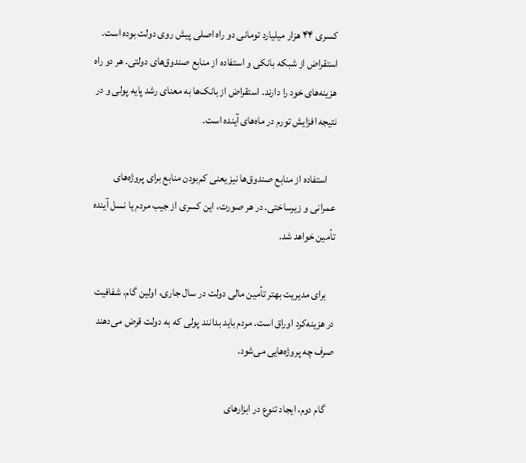کسری ۴۴ هزار میلیارد تومانی دو راه اصلی پیش روی دولت بوده است. استقراض از شبکه بانکی و استفاده از منابع صندوق‌های دولتی. هر دو راه هزینه‌های خود را دارند. استقراض از بانک‌ها به معنای رشد پایه پولی و در نتیجه افزایش تورم در ماه‌های آینده است.

    استفاده از منابع صندوق‌ها نیز یعنی کم‌بودن منابع برای پروژه‌های عمرانی و زیرساختی. در هر صورت، این کسری از جیب مردم یا نسل آینده تأمین خواهد شد.

    برای مدیریت بهتر تأمین مالی دولت در سال جاری، اولین گام، شفافیت در هزینه‌کرد اوراق است. مردم باید بدانند پولی که به دولت قرض می‌دهند صرف چه پروژه‌هایی می‌شود.

    گام دوم، ایجاد تنوع در ابزارهای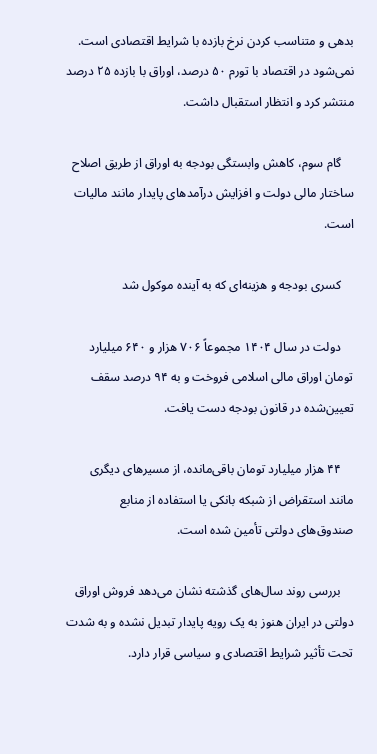بدهی و متناسب کردن نرخ بازده با شرایط اقتصادی است. نمی‌شود در اقتصاد با تورم ۵۰ درصد، اوراق با بازده ۲۵ درصد منتشر کرد و انتظار استقبال داشت.

    گام سوم، کاهش وابستگی بودجه به اوراق از طریق اصلاح ساختار مالی دولت و افزایش درآمدهای پایدار مانند مالیات است.

    کسری بودجه و هزینه‌ای که به آینده موکول شد

    دولت در سال ۱۴۰۴ مجموعاً ۷۰۶ هزار و ۶۴۰ میلیارد تومان اوراق مالی اسلامی فروخت و به ۹۴ درصد سقف تعیین‌شده در قانون بودجه دست یافت.

    ۴۴ هزار میلیارد تومان باقی‌مانده، از مسیرهای دیگری مانند استقراض از شبکه بانکی یا استفاده از منابع صندوق‌های دولتی تأمین شده است.

    بررسی روند سال‌های گذشته نشان می‌دهد فروش اوراق دولتی در ایران هنوز به یک رویه پایدار تبدیل نشده و به شدت تحت تأثیر شرایط اقتصادی و سیاسی قرار دارد.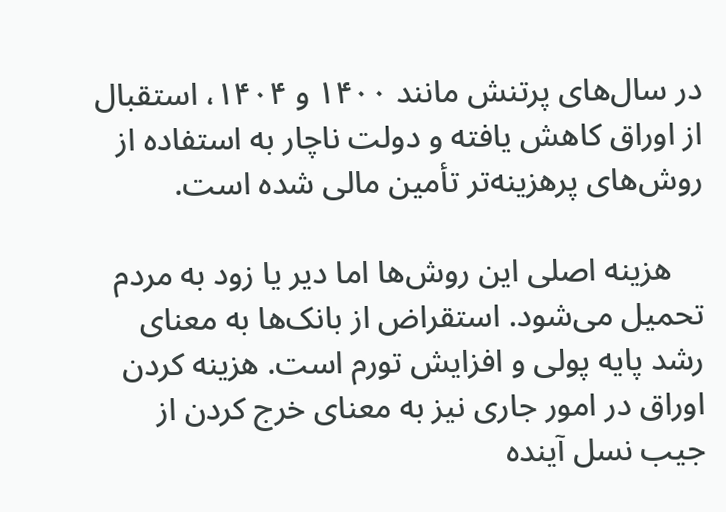در سال‌های پرتنش مانند ۱۴۰۰ و ۱۴۰۴، استقبال از اوراق کاهش یافته و دولت ناچار به استفاده از روش‌های پرهزینه‌تر تأمین مالی شده است.

    هزینه اصلی این روش‌ها اما دیر یا زود به مردم تحمیل می‌شود. استقراض از بانک‌ها به معنای رشد پایه پولی و افزایش تورم است. هزینه کردن اوراق در امور جاری نیز به معنای خرج کردن از جیب نسل آینده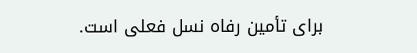برای تأمین رفاه نسل فعلی است.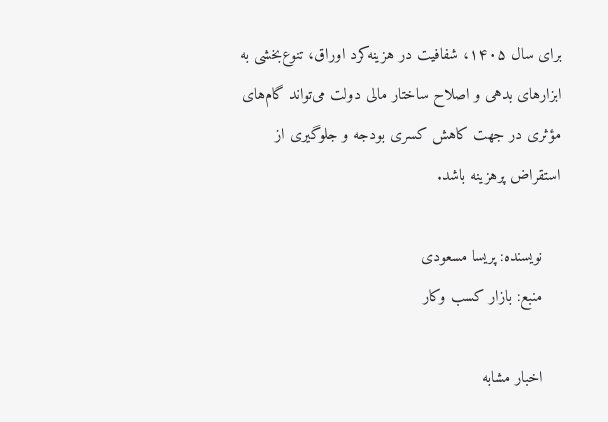برای سال ۱۴۰۵، شفافیت در هزینه‌کرد اوراق، تنوع‌بخشی به ابزارهای بدهی و اصلاح ساختار مالی دولت می‌تواند گام‌های مؤثری در جهت کاهش کسری بودجه و جلوگیری از استقراض پرهزینه باشد.

    نویسنده: پریسا مسعودی
    منبع: بازار کسب وکار

    اخبار مشابه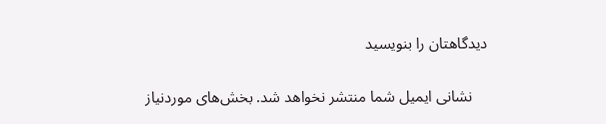دیدگاهتان را بنویسید

    نشانی ایمیل شما منتشر نخواهد شد. بخش‌های موردنیاز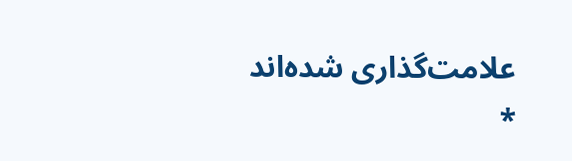علامت‌گذاری شده‌اند *